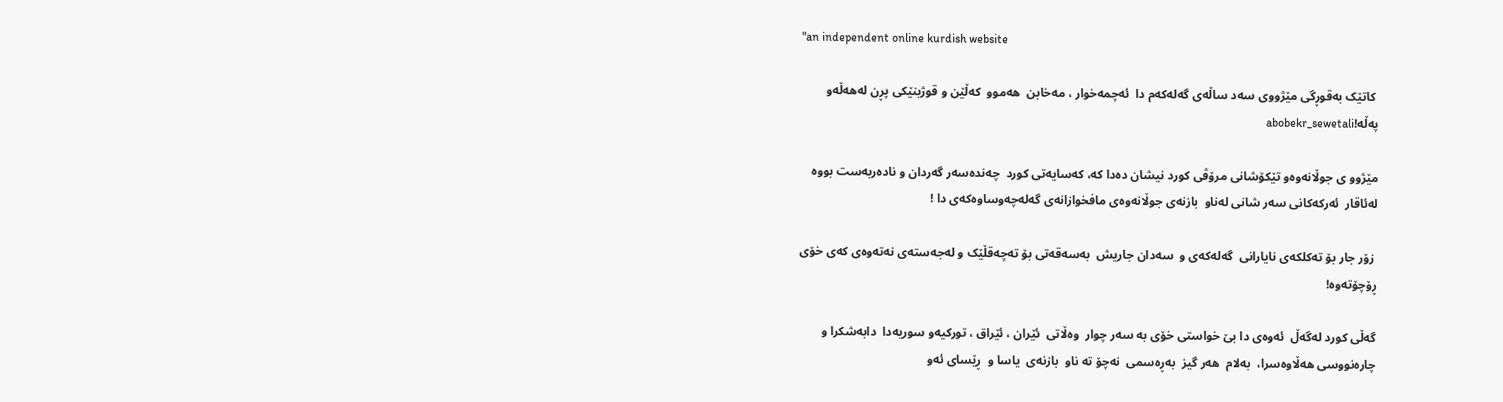"an independent online kurdish website

 کاتێک بەقوڕگی مێژووی سەد ساڵەی گەلەکەم دا  ئەچمەخوار ، مەخابن  هەموو  کەڵێن و قوژبنێکی پڕن لەهەڵەو پەڵە!abobekr_sewetali

مێژوو ی جوڵانەوەو تێکۆشانی مرۆڤی کورد نیشان دەدا که، کەسایەتی کورد  چەندەسەر گەردان و نادەربەست بووە لەئاقار  ئەرکەکانی سەر شانی لەناو  بازنەی جوڵانەوەی مافخوازانەی گەلەچەوساوەکەی دا !

 زۆر جار بۆ تەکلکەی نایارانی  گەلەکەی و  سەدان جاریش  بەسەقەتی بۆ تەچەقڵێک و لەجەستەی نەتەوەی کەی خۆی ڕۆچۆتەوە!

گەڵی کورد لەگەڵ  ئەوەی دا بێ خواستی خۆی بە سەر چوار  وەڵاتی  ئێران ، ئێراق ، تورکیەو سوریەدا  دابەشکرا و  چارەنووسی هەڵاوەسرا،  بەلام  هەر گیز  بەڕەسمی  نەچۆ تە ناو  بازنەی  یاسا و  ڕێسای ئەو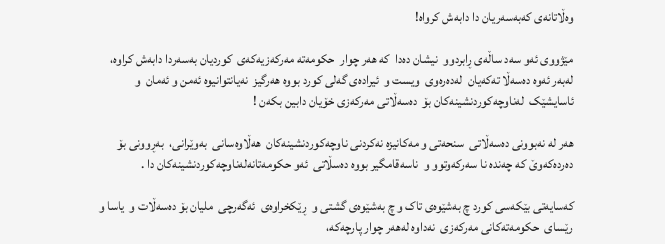وەڵاتانەی کەبەسەریان دا دابەش کرواە!

مێژووی ئەو سەد ساڵەی ڕابردوو  نیشان دەدا  کە هەر چوار  حکومەتە مەرکەزیەکەی  کوردیان بەسەردا دابەش کراوه، لەبەر ئەوە دەسەڵا تەکەیان  لەدەرەوی  ویست و  ئیرادەی گەلی کورد بووە هەرگیز  نەیانتوانیوە ئەمن و ئەمان  و ئاسایشێک  لەناوچەکوردنشینەکان بۆ  دەسەڵاتی مەرکەزی خۆیان دابین بکەن !

هەر لە نەبوونی دەسەڵاتی  سنحەتی و مەکانیزە نەکردنی ناوچەکوردنشینەکان  هەڵاوەسانی  بەوێرانی،  بەڕوونی بۆ دەردەکەوێ کە چەندە نا سەرکەوتوو و  ناسەقامگیر بووە دەسڵاتی  ئەو حکومەتانەلەناوچەکوردنشینەکان دا .

کەسایەتی بێکەسی کورد چ بەشێوەی تاک و چ بەشێوەی گشتی و  ڕێکخراوەی  ئەگەرچی  ملیان بۆ دەسەڵات و  یاسا و رێسای  حکومەتەکانی مەرکەزی  نەداوە لەهەر چوار پارچەکه،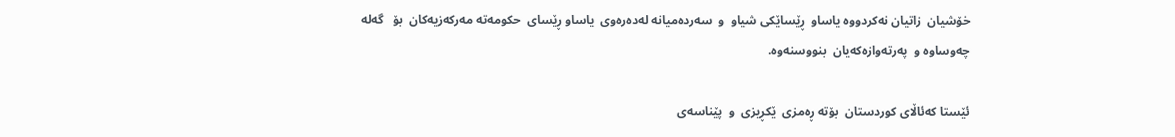خۆشیان  زاتیان نەکردووە یاساو  ڕێساێکی شیاو  و  سەردەمیانە لەدەرەوی  یاساو ڕێسای  حکومەتە مەرکەزیەکان  بۆ   گەلە  چەوساوە و  پەرتەوازەکەیان  بنووسنەوه.

ئێستا کەئاڵای کوردستان  بۆتە ڕەمزی  ێکڕیزی  و  پێناسەی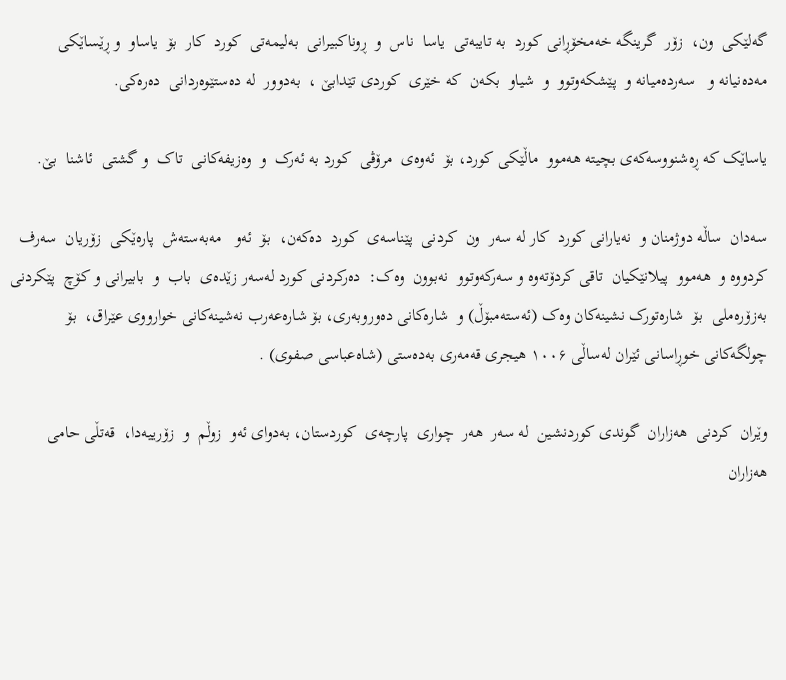گەلێکی  ون،  زۆر  گرینگە خەمخۆڕانی کورد  بە تایبەتی  یاسا  ناس  و  ڕوناکبیرانی  بەلیمەتی  کورد  کار  بۆ  یاساو  و ڕێساێکی  مەدەنیانە و   سەردەمیانە و  پێشکەوتوو  و  شیاو  بکەن  کە خێری  کوردی تێدابێ ،  بەدوور  لە دەستێوەردانی  دەرەکی.

یاساێک کە ڕەشنووسەکەی بچیتە هەموو  ماڵێکی کورد، بۆ  ئەوەی  مرۆڤی  کورد بە ئەرک  و  وەزیفەکانی  تاک  و گشتی  ئاشنا  بێ.

سەدان  ساڵە دوژمنان و  نەیارانی کورد  کار لە سەر  ون  کردنی  پێناسەی  کورد  دەکەن،  بۆ  ئەو   مەبەستەش  پارەێکی  زۆریان  سەرف کردووە و  هەموو  پیلانێکیان  تاقی کردۆتەوە و سەرکەوتوو  نەبوون  وەک:  دەرکردنی کورد لەسەر زێدەی  باب  و  بابیرانی و کۆچ  پێکردنی بەزۆرەملی  بۆ  شارەتورک نشینەکان وەک (ئەستەمبۆڵ) و  شارەکانی دەوروبەری، بۆ شارەعەرب نەشینەکانی خوارووی عێراق،  بۆ چولگەکانی خوڕاسانی ئێران لەساڵی ١٠٠۶ هیجری قەمەری بەدەستی (شاەعباسی صفوی) .

وێران  کردنی  هەزاران  گوندی کوردنشین  لە سەر  هەر  چواری  پارچەی  کوردستان، بەدوای ئەو  زوڵم  و  زۆرییەدا،  قەتڵی حامی  هەزاران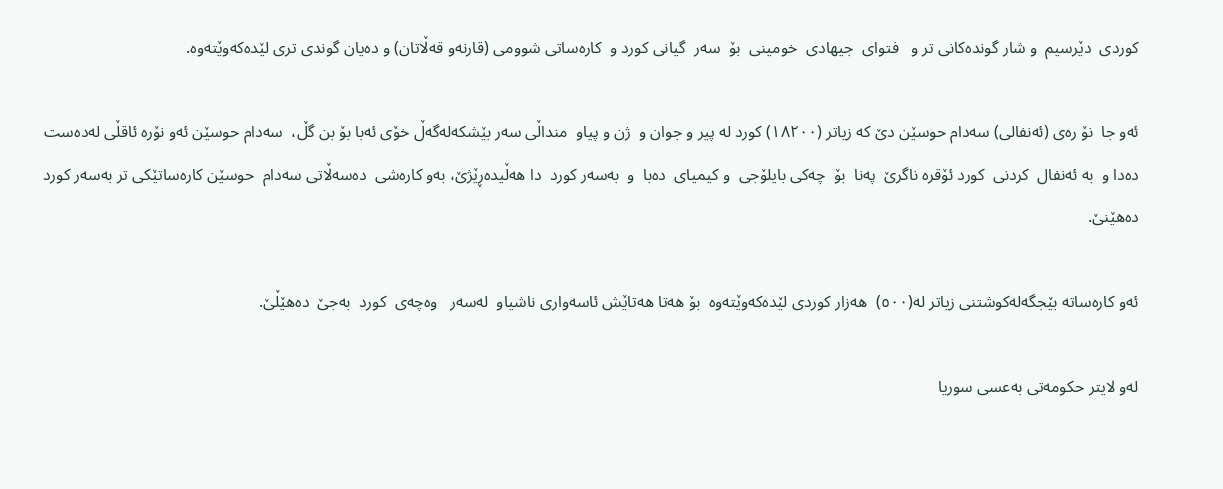کوردی  دێرسیم  و شار گوندەکانی تر و   فتوای  جیهادی  خومینی  بۆ  سەر  گیانی کورد و  کارەساتی شوومی (قارنەو قەڵاتان) و دەیان گوندی تری لێدەکەوێتەوە.

ئەو جا  نۆ رەی (ئەنفالی) سەدام حوسێن دێ کە زیاتر (١٨۲٠٠) کورد لە پیر و جوان و  ژن و پیاو  منداڵی سەر بێشکەلەگەڵ خۆی ئەبا بۆ بن گڵ،  سەدام حوسێن ئەو نۆرە ئاقڵی لەدەست دەدا و  بە ئەنفال  کردنی  کورد ئۆقرە ناگرێ  پەنا  بۆ  چەکی بایلۆجی  و کیمیای  دەبا  و  بەسەر کورد  دا هەڵیدەڕێژێ، بەو کارەشی  دەسەڵاتی سەدام  حوسێن کارەساتێکی تر بەسەر کورد دەهێنێ.

ئەو کارەساتە بێجگەلەکوشتنی زیاتر لە(٥٠٠)  هەزار کوردی لێدەکەوێتەوە  بۆ هەتا هەتاێش ئاسەواری ناشیاو  لەسەر   وەچەی  کورد  بەجێ  دەهێڵێ.

لەو لایتر حکومەتی بەعسی سوریا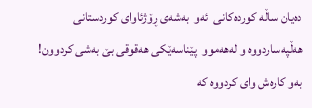دەیان ساڵە کوردەکانی  ئەو  بەشەی ڕۆژئاوای کوردستانی  هەڵپەساردووە و لەهەموو  پێناسەێکی هەقوقی بێ بەشی کردوون!  بەو کارەش وای کردووە کە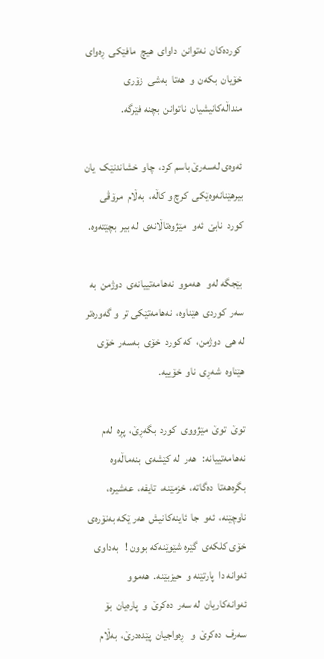کوردەکان  نەتوانن  داوای  هیچ  مافێکی  ڕەوای  خۆیان  بکەن  و  هەتا  بەشی  زۆری  منداڵەکانیشیان  ناتوانن  بچنە فێرگە.

ئەوەی لەسەرێ باسم کرد،  چاو  خشاندنێک  یان  بیرهێنانەوەێکی  کرچ و کاڵه،  بەڵام  مرۆڤی کورد  نابێ  ئەو   مێژوەتاڵانەی  لە بیر  بچێتەوە.

 بێجگە لەو   هەموو  نەهامەتییانەی  دوژمن  بە سەر  کوردی  هێناوه،  نەهامەتێکی تر  و گەورەتر  لە هی  دوژمن،  کە کورد  خۆی  بەسەر  خۆی  هێناوە  شەڕی  ناو  خۆییه.

توێ  توێ  مێژووی  کورد  بگەڕێ،  پڕە  لەم  نەهامەتییانە:   هەر  لە کێشەی  بنەماڵەوە  بگرەهەتا  دەگاته،  خزمێنه،  تایفه،  عەشیره،  ناوچێنه،  ئەو  جا  ئاینەکانیش  هەر ێکە بەنۆرەی  خۆی کلکەی  گێرە شێوێنەکە بوون !   بەداوی  ئەوانە دا  پارتێنە و  حیزبێنه.  هەموو   ئەوانەکاریان  لە سەر  دەکرێ  و  پارەیان  بۆ  سەرف  دەکرێ  و   ڕەواجیان  پێدەدرێ،  بەڵام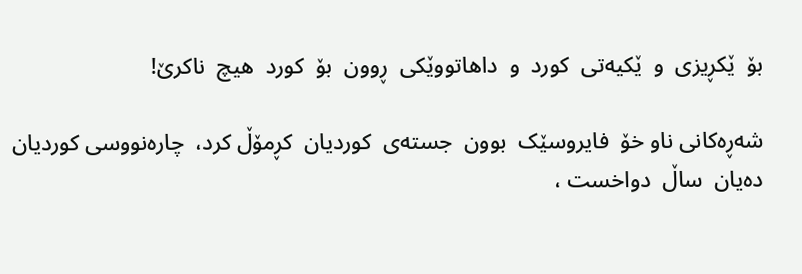بۆ  ێکڕیزی  و  ێکیەتی  کورد  و  داهاتووێکی  ڕوون  بۆ  کورد  هیچ  ناکرێ!

شەڕەکانی ناو خۆ  فایروسێک  بوون  جستەی  کوردیان  کڕمۆڵ کرد،  چارەنووسی کوردیان  دەیان  ساڵ  دواخست ،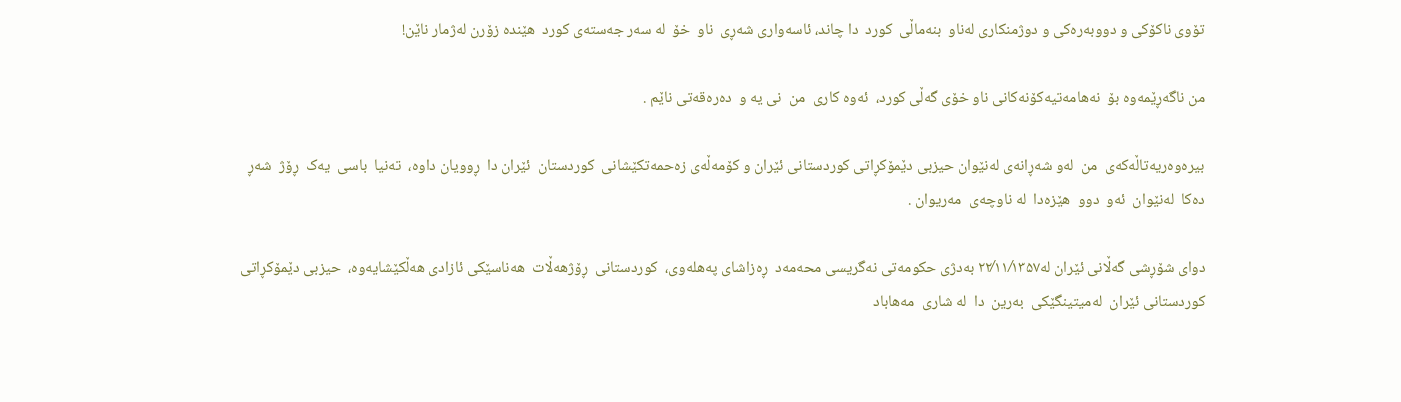تۆوی ناکۆکی و دووبەرەکی و دوژمنکاری لەناو  بنەماڵی  کورد  دا چاند، ئاسەواری شەڕی  ناو  خۆ  لە سەر جەستەی کورد  هێندە زۆرن لەژمار ناێن!

من ناگەڕێمەوە بۆ  نەهامەتیەکۆنەکانی ناو خۆی گەڵی کورد،  ئەوە کاری  من  نی یە و  دەرەقەتی ناێم .

بیرەوەریەتاڵەکەی  من  لەو شەڕانەی لەنێوان حیزبی دێمۆکڕاتی کوردستانی ئێران و کۆمەڵەی زەحمەتکێشانی  کوردستان  ئێران دا  ڕوویان داوه،  تەنیا  باسی  یەک  ڕۆژ  شەڕ  دەکا  لەنێوان  ئەو  دوو  هێزەدا  لە ناوچەی  مەریوان .

دوای شۆڕشی گەڵانی ئێران لە۲۲⁄١١⁄١٣۵٧ بەدژی حکومەتی نەگریسی محەمەد  ڕەزاشای پەهلەوی،  کوردستانی  ڕۆژهەڵات  هەناسێکی ئازادی هەڵکێشایەوه،  حیزبی دێمۆکڕاتی کوردستانی ئێران  لەمیتینگێکی  بەرین  دا  لە شاری  مەهاباد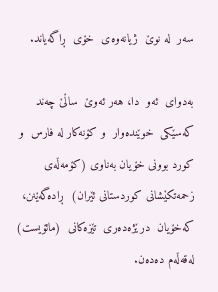سەر  لە نوێ  ژیانەوەی  خۆی  ڕاگەیاند.

بەدوای  ئەو  دا، هەر ئەوێ  ساڵێ چەند  کەسێکی  خوێندەوار  و کۆنەکار لە فارس  و  کورد بوونی خۆیان بەناوی (کۆمەڵەی  زحمەتکێشانی کوردستانی ئێران)  ڕادەگەێنن، کەخۆیان  درێژەدەری  تێزەکانی  (مائۆیست) لەقەڵەم دەدەن.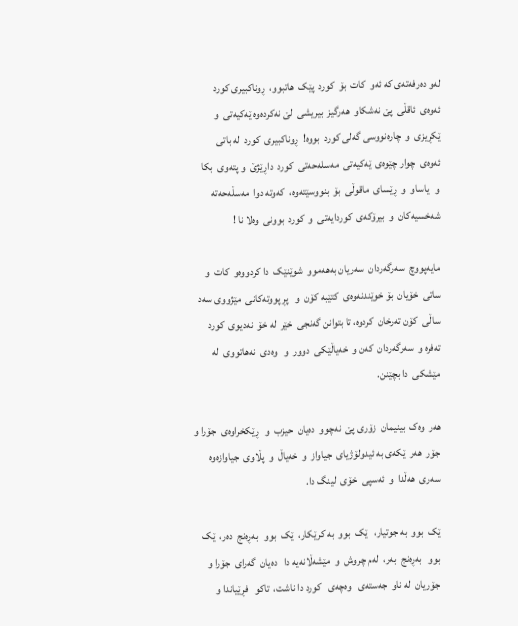لەو دەرفەتەی کە ئەو  کات  بۆ  کورد  پێک  هاتبوو،  ڕوناکبیری کورد  ئەوەی  ئاقڵی  پێ نەشکاو  هەرگیز  بیریشی  لێ نەکردەوە ێەکیەتی  و   ێکڕیزی  و  چارەنووسی گەلی کورد  بووە!  ڕوناکبیری  کورد  لە باتی  ئەوەی  چوار چێوەی  ێەکیەتی  مەسلەحەتی  کورد  داڕێژێ  و پتەوی  بکا  و   یاساو  و  ڕێسای  ماقوڵی  بۆ  بنووسێتەوه،  کەوتە دوا  مەسڵەحەتە شەخسیەکان  و  بیرۆکەی  کوردایەتی  و  کورد  بوونی  وەلا نا !

مایەپووچ  سەرگەردان  سەریان بەهەموو  شوێنێک  دا کردووەو  کات  و  ساتی  خۆیان  بۆ خوێندنەوەی  کتێبە کۆن  و   پڕ پووتەکانی  مێژووی سەد  ساڵی  کۆن تەرخان  کردوه، تا بتوانن گەنجی  خێر  لە خۆ  نەدیوی  کورد  تەفرە و  سەرگەردان  کەن و  خەیاڵێکی  دوور  و   وەدی  نەهاتووی  لە مێشکی  دا بچێنن.

هەر  وەک  بینیمان  زۆری پێ  نەچوو  دەیان  حیزب  و   ڕێکخراوەی  جۆرا و  جۆر  هەر  ێکەی بە ئیدولۆژیای  جیاواز  و  خەیاڵ  و  پڵاوی  جیاوازەوە سەری  هەڵدا  و  ئەسپی  خۆی  لینگ دا.

ێک  بوو  بە جوتیار،   ێک  بوو  بە کرێکار،  ێک  بوو   بەڕەنج  دەر،  ێک  بوو   بەڕەنج  بەر،  لەم چروش  و  مێشەڵانەیە دا   دەیان  گەرای  جۆرا و  جۆریان  لە ناو  جەستەی   وەچەی   کورد دا ناشت،  تاکو   فڕێیاندا و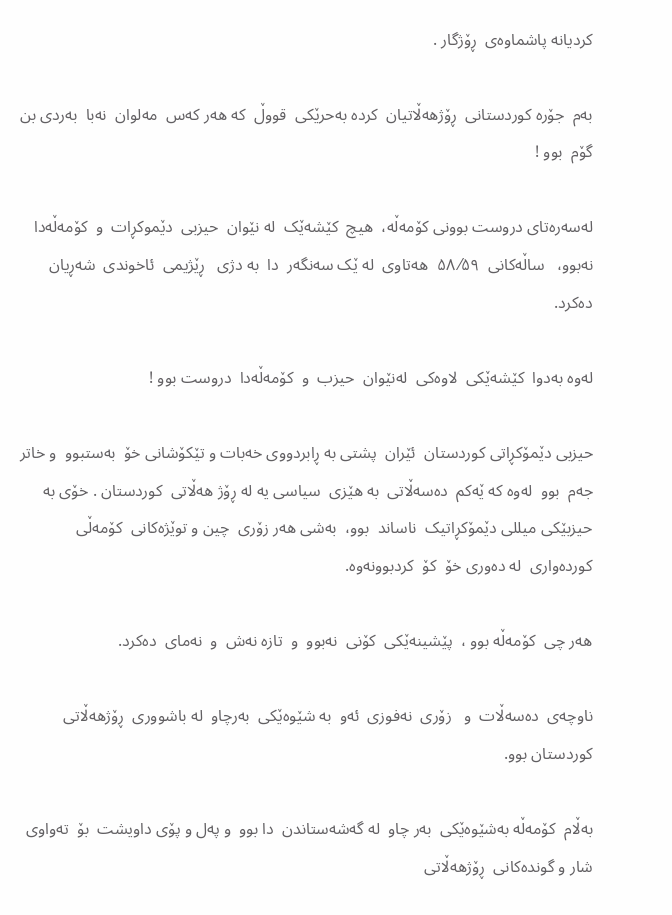کردیانە پاشماوەی  ڕۆژگار .

بەم  جۆرە کوردستانی  ڕۆژهەڵاتیان  کردە بەحرێکی  قووڵ  کە هەر کەس  مەلوان  نەبا  بەردی بن  گۆم  بوو !

لەسەرەتای دروست بوونی کۆمەڵه،  هیچ  کێشەێک  لە نێوان  حیزبی  دێموکڕات  و  کۆمەڵەدا  نەبوو،   ساڵەکانی  ۵٨⁄۵۹  هەتاوی  لە ێک سەنگەر  دا  بە دژی   ڕێژیمی  ئاخوندی  شەڕیان  دەکرد.

لەوە بەدوا  کێشەێکی  لاوەکی  لەنێوان  حیزب  و  کۆمەڵەدا  دروست بوو !

حیزبی دێمۆکڕاتی کوردستان  ئێران  پشتی بە ڕابردووی خەبات و تێکۆشانی خۆ  بەستبوو  و خاتر جەم  بوو  لەوە کە ێەکم  دەسەڵاتی  بە هێزی  سیاسی یە لە ڕۆژ هەڵاتی  کوردستان . خۆی بە حیزبێکی میللی دێمۆکڕاتیک  ناساند  بوو،  بەشی هەر زۆری  چین و توێژەکانی  کۆمەڵی کوردەواری  لە دەوری خۆ  کۆ  کردبوونەوە.

هەر چی  کۆمەڵە بوو ،  پێشینەێکی  کۆنی  نەبوو  و  تازە نەش  و  نەمای  دەکرد.

ناوچەی  دەسەڵات  و   زۆری  نەفوزی  ئەو  بە شێوەێکی  بەرچاو  لە باشووری  ڕۆژهەڵاتی کوردستان بوو.

بەڵام  کۆمەڵە بەشێوەێکی  بەر چاو  لە گەشەستاندن  دا بوو  و پەل و پۆی داویشت  بۆ  تەواوی شار و گوندەکانی  ڕۆژهەڵاتی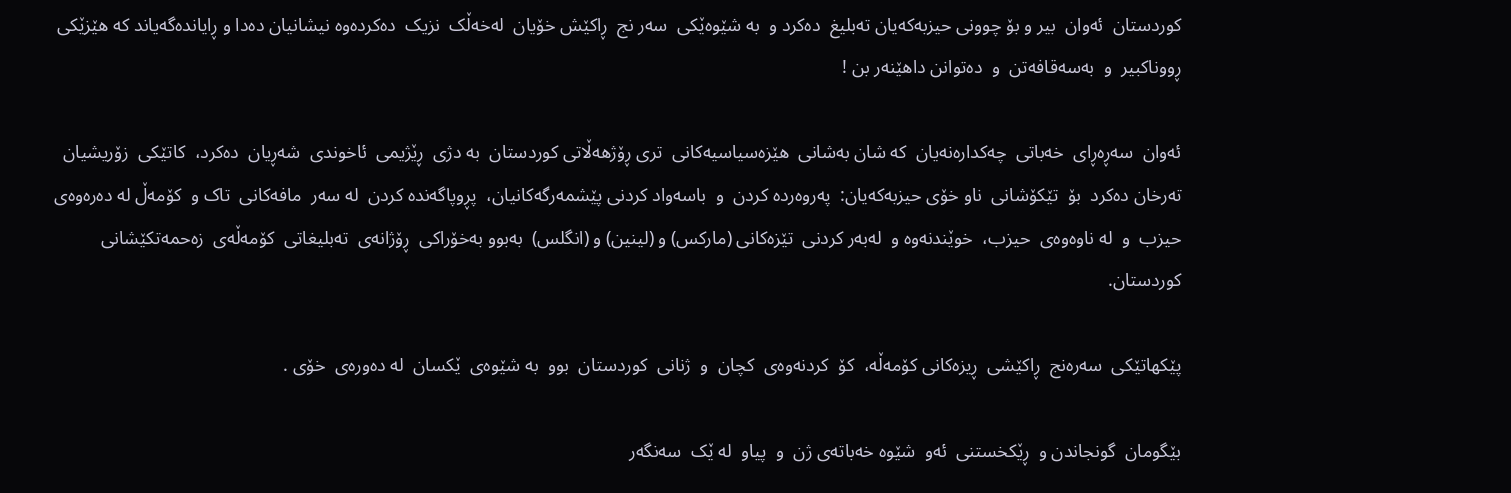کوردستان  ئەوان  بیر و بۆ چوونی حیزبەکەیان تەبلیغ  دەکرد و  بە شێوەێکی  سەر نج  ڕاکێش خۆیان  لەخەڵک  نزیک  دەکردەوە نیشانیان دەدا و ڕایاندەگەیاند کە هێزێکی  ڕووناکبیر  و  بەسەقافەتن  و  دەتوانن داهێنەر بن !

ئەوان  سەڕەڕای  خەباتی  چەکدارەنەیان  کە شان بەشانی  هێزەسیاسیەکانی  تری ڕۆژهەڵاتی کوردستان  بە دژی  ڕێژیمی  ئاخوندی  شەڕیان  دەکرد،  کاتێکی  زۆریشیان  تەرخان دەکرد  بۆ  تێکۆشانی  ناو خۆی حیزبەکەیان:  پەروەردە کردن  و  باسەواد کردنی پێشمەرگەکانیان،  پڕوپاگەندە کردن  لە سەر  مافەکانی  تاک و  کۆمەڵ لە دەرەوەی حیزب  و  لە ناوەوەی  حیزب،  خوێندنەوە و  لەبەر کردنی  تێزەکانی (مارکس) و (لینین) و (انگلس)  بەبوو بەخۆراکی  ڕۆژانەی  تەبلیغاتی  کۆمەڵەی  زەحمەتکێشانی کوردستان.

پێکهاتێکی  سەرەنج  ڕاکێشی  ڕیزەکانی کۆمەڵه،  کۆ  کردنەوەی  کچان  و  ژنانی  کوردستان  بوو  بە شێوەی  ێکسان  لە دەورەی  خۆی .

بێگومان  گونجاندن و  ڕێکخستنی  ئەو  شێوە خەباتەی ژن  و  پیاو  لە ێک  سەنگەر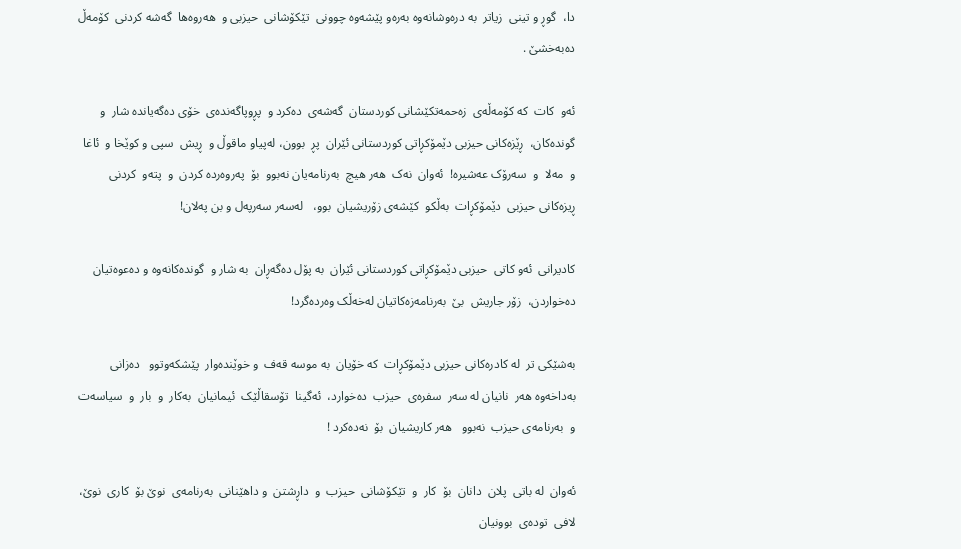دا،  گوڕ و تینی  زیاتر  بە درەوشانەوە بەرەو پێشەوە چوونی  تێکۆشانی  حیزبی و  هەروەها  گەشە کردنی  کۆمەڵ  دەبەخشێ .

ئەو  کات  کە کۆمەڵەی  زەحمەتکێشانی کوردستان  گەشەی  دەکرد و  پڕوپاگەندەی  خۆی دەگەیاندە شار  و  گوندەکان،  ڕێزەکانی حیزبی دێمۆکڕاتی کوردستانی ئێران  پڕ  بوون، لەپیاو ماقوڵ و  ڕیش  سپی و کوێخا و  ئاغا  و  مەلا  و  سەرۆک عەشیرە!  ئەوان  نەک  هەر هیچ  بەرنامەیان نەبوو  بۆ  پەروەردە کردن  و  پتەو  کردنی  ڕیزەکانی حیزبی  دێمۆکڕات  بەڵکو  کێشەی زۆریشیان  بوو،   لەسەر سەرپەل و بن پەلان!

کادیرانی  ئەو کاتی  حیزبی دێمۆکڕاتی کوردستانی ئێران  بە پۆل دەگەڕان  بە شار و  گوندەکانەوە و دەعوەتیان  دەخواردن،  زۆر جاریش  بێ  بەرنامەزەکاتیان لەخەڵک وەردەگرد!

بەشێکی تر  لە کادرەکانی حیزبی دێمۆکڕات  کە خۆیان  بە موسە قەف  و خوێندەوار  پێشکەوتوو   دەزانی  بەداخەوە هەر  نانیان لە سەر  سفرەی  حیزب  دەخوارد،  ئەگینا  تۆسقاڵێک  ئیمانیان  بەکار  و  بار  و  سیاسەت  و  بەرنامەی حیزب  نەبوو   هەر کاریشیان  بۆ  نەدەکرد !

ئەوان  لە باتی  پلان  دانان  بۆ  کار  و  تێکۆشانی  حیزب  و  داڕشتن  و داهێنانی  بەرنامەی  نوێ بۆ  کاری  نوێ،  لافی  تودەی  بوونیان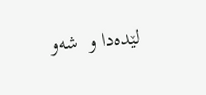لێدەدا و  شەو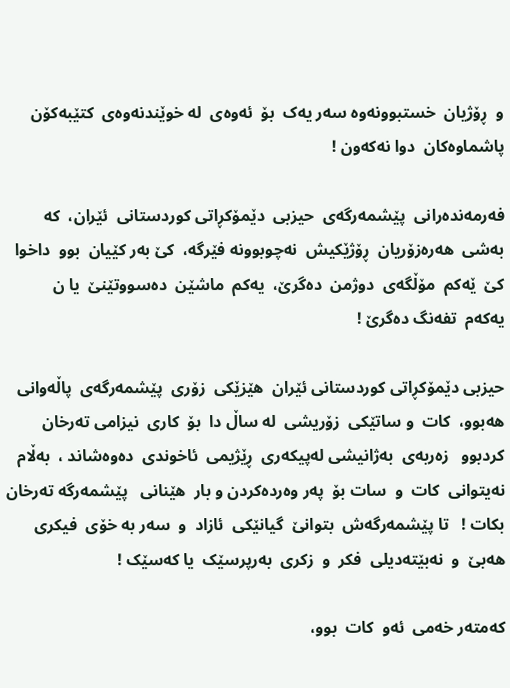و  ڕۆژیان  خستبوونەوە سەر یەک  بۆ  ئەوەی  لە خوێندنەوەی  کتێبەکۆن  پاشماوەکان  دوا نەکەون !

فەرمەندەرانی  پێشمەرگەی  حیزبی  دێمۆکڕاتی کوردستانی  ئێران،  کە بەشی  هەرەزۆریان  ڕۆژێکیش  نەچوبوونە فێرگه،  کێ بەر کێیان  بوو  داخوا  کێ  ێەکم  مۆڵگەی  دوژمن  دەگرێ،  یەکم  ماشێن  دەسووتێنێ  یا ن  یەکەم  تفەنگ دەگرێ !

حیزبی دێمۆکڕاتی کوردستانی ئێران  هێزێکی  زۆری  پێشمەرگەی  پاڵەوانی  هەبوو،  کات  و ساتێکی  زۆریشی  لە ساڵ دا  بۆ  کاری  نیزامی تەرخان کردبوو   زەربەی  بەژانیشی لەپیکەری  ڕێژیمی  ئاخوندی  دەوەشاند ،  بەڵام  نەیتوانی  کات  و  سات بۆ  پەر وەردەکردن و بار  هێنانی   پێشمەرگە تەرخان  بکات !   تا پێشمەرگەش  بتوانێ  گیانێکی  ئازاد  و  سەر بە خۆی  فیکری  هەبێ  و  نەبێتەدیلی  فکر  و  زکری  بەرپرسێک  یا کەسێک !

کەمتەر خەمی  ئەو  کات  بوو،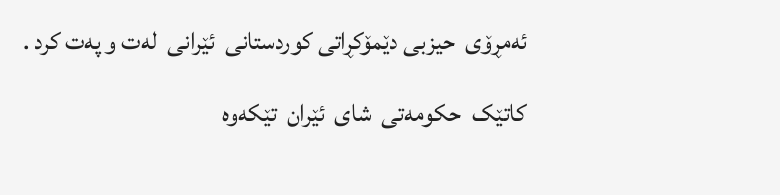ئەمڕۆی  حیزبی دێمۆکڕاتی کوردستانی  ئێرانی  لەت و پەت کرد .

کاتێک  حکومەتی  شای  ئێران  تێکەوە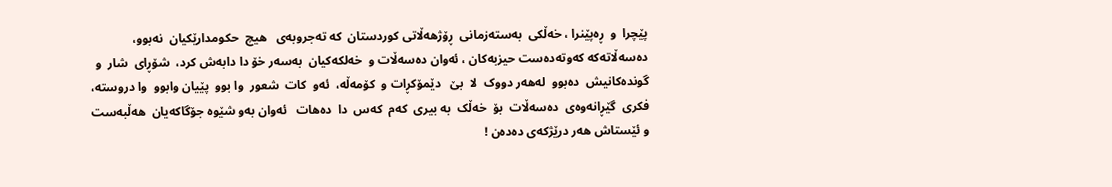پێچرا  و  ڕەپێنرا ، خەڵکی  بەستەزمانی  ڕۆژهەڵاتی کوردستان  کە تەجروبەی   هیچ  حکومدارێکیان  نەبوو،  دەسەڵاتەکە کەوتەدەست حیزبەکان ، ئەوان دەسەڵات و  خەلکەکیان  بەسەر خۆ دا دابەش کرد،  شۆڕای  شار  و  گوندەکانیش  دەبوو  لەهەر دووک  لا  بێ   دێمۆکڕات و  کۆمەڵه،  ئەو  کات  شعور  وا بوو  پێیان وابوو  وا دروستە،  فکری  گێڕانەوەی  دەسەڵات  بۆ  خەڵک  بە بیری  کەم  کەس  دا  دەهات   ئەوان بەو شێوە جۆگاکەیان  هەڵبەست  و ئێستاش هەر درێژکەی دەدەن !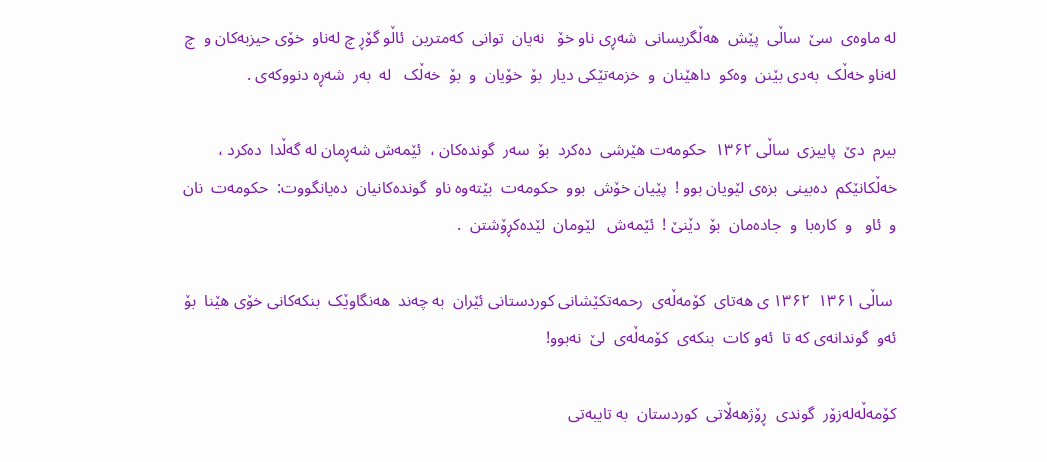لە ماوەی  سێ  ساڵی  پێش  هەڵگریسانی  شەڕی ناو خۆ   نەیان  توانی  کەمترین  ئاڵو گۆڕ چ لەناو  خۆی حیزبەکان و  چ  لەناو خەڵک  بەدی بێنن  وەکو  داهێنان  و  خزمەتێکی دیار  بۆ  خۆیان  و  بۆ  خەڵک   لە  بەر  شەڕە دنووکەی .

بیرم  دێ  پاییزی  ساڵی ١٣۶۲  حکومەت هێرشی  دەکرد  بۆ  سەر  گوندەکان ،  ئێمەش شەڕمان لە گەڵدا  دەکرد ، خەڵکانێکم  دەبینی  بزەی لێویان بوو !  پێیان خۆش  بوو  حکومەت  بێتەوە ناو  گوندەکانیان  دەیانگووت:  حکومەت  نان  و  ئاو   و  کارەبا  و  جادەمان  بۆ  دێنێ !  ئێمەش   لێومان  لێدەکڕۆشتن  .

 ساڵی ١٣۶١  ١٣۶۲ ی هەتای  کۆمەڵەی  رحمەتکێشانی کوردستانی ئێران  بە چەند  هەنگاوێک  بنکەکانی خۆی هێنا  بۆ  ئەو  گوندانەی کە تا  ئەو کات  بنکەی  کۆمەڵەی  لێ  نەبوو!

کۆمەڵەلەزۆر  گوندی  ڕۆژهەڵاتی  کوردستان  بە تایبەتی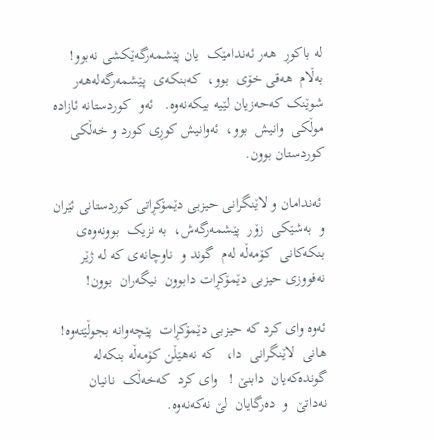لە باکوڕ  هەر ئەندامێک  یان پێشمەرگەێکشی نەبوو!  بەڵام  هەقی خۆی  بوو،  کەبنکەی  پێشمەرگەلەهەر شوێنک کەحەزیان لێیە بیکەنەوه.   ئەو  کوردستانە ئازادە موڵکی  وانیش  بوو،  ئەوانیش کوڕی کورد و خەڵکی کوردستان بوون.

 ئەندامان و لاێنگرانی حیزبی دێمۆکڕاتی کوردستانی ئێران  و  بەشێکی  زۆر  پێشمەرگەش،  بە نزیک  بوونەوەی  بنکەکانی  کۆمەڵە لەم  گوند و  ناوچانەی کە لە ژێر  نەفووزی حیزبی دێمۆکڕات دابوون  نیگەران  بوون!

ئەوە وای کرد کە حیزبی دێمۆکڕات  پێچەوانە بجوڵێتەوە!  هانی  لاێنگرانی  دا،   کە نەهێڵن کۆمەڵە بنکەلە گوندەکەیان  دابنێ !   وای کرد  کەخەڵک  نانیان  نەداتێ  و  دەرگایان  لێ نەکەنەوه.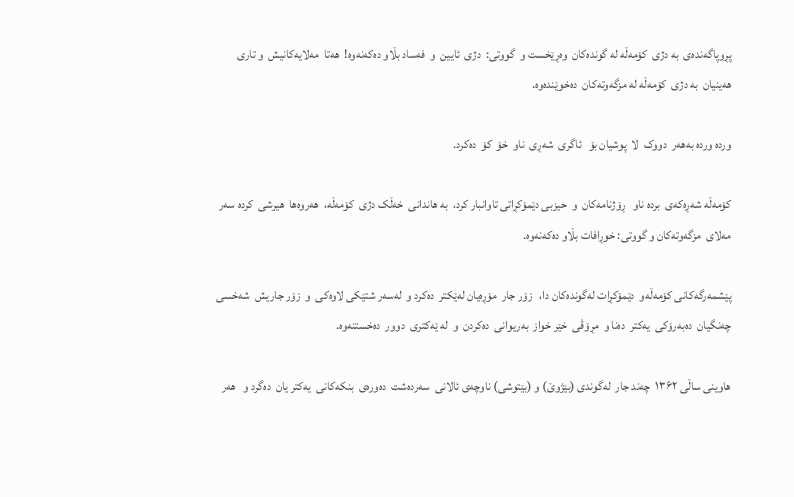پڕوپاگەندەی  بە دژی  کۆمەڵە لە گوندەکان  وەڕێخست و  گووتی:  دژی  ئایین  و  فەساد بڵاو دەکەنەوە!  هەتا  مەلایەکانیش  و تاری  هەینیان  بە دژی  کۆمەڵە لە مزگەوتەکان  دەخوێندەوه.

وردە وردە بەهەر  دووک  لا  پوشیان بۆ   ئاگری  شەڕی  ناو  خۆ  کۆ  دەکرد.

کۆمەڵە شەڕەکەی  بردە ناو   ڕۆژنامەکان  و  حیزبی دێمۆکڕاتی تاوانبار کرد،  بە هاندانی  خەڵک دژی  کۆمەڵه،  هەروەها  هیرشی  کردە سەر  مەلای  مزگەوتەکان و گووتی: خوڕافات بڵاو دەکەنەوە.

پێشمەرگەکانی کۆمەڵەو  دێمۆکڕات لەگوندەکان دا،   زۆر جار  مۆڕەیان لەێکتر  دەکرد و  لەسەر شتێکی لاوەکی  و  زۆر جاریش  شەخسی  چەنگیان  دەبەرۆکی  یەکتر  دەنا و  مڕۆڤی  خێر خواز  بەریوانی  دەکردن  و  لە ێەکتری  دوور  دەخستنەوه.

هاوینی ساڵی ١٣۶۲  چەند جار  لەگوندی (بێژوێ) و (بێتوشی) ناوچەی ئالانی  سەردەشت  دەورەی  بنکەکانی  یەکتر یان  دەگرد و   هەر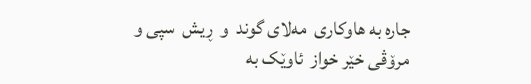جارە بە هاوکاری  مەلای گوند  و  ڕیش  سپی و مرۆڤی خێر خواز  ئاوێک بە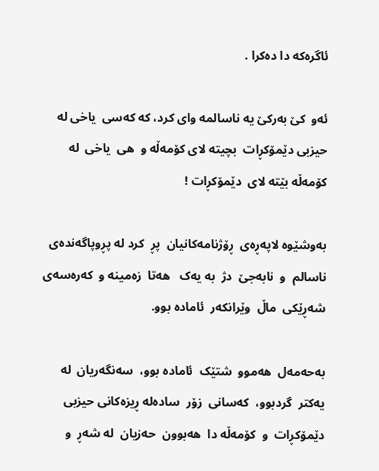ئاگرەکە دا دەکرا .

ئەو  کێ بەرکێ یە ناسالمە وای کرد، کە کەسی  یاخی لە حیزبی دێمۆکڕات  بچیتە لای کۆمەڵە و  هی  یاخی  لە کۆمەڵە بێتە لای  دێمۆکڕات !

بەوشێوە لاپەڕەی  ڕۆژنامەکانیان  پڕ  کرد لە پڕوپاگەندەی  ناسالم  و  نابەجێ  دژ  بە یەک   هەتا  زەمینە و  کەرەسەی  شەڕێکی  ماڵ  وێرانکەر  ئامادە بوو.

بەحەمەل  هەموو  شتێک  ئامادە بوو،  سەنگەریان  لە یەکتر  گردبوو،  کەسانی  زۆر  سادەلە ڕیزەکانی حیزبی دێمۆکڕات  و  کۆمەڵە دا  هەبوون  حەزیان  لە شەڕ  و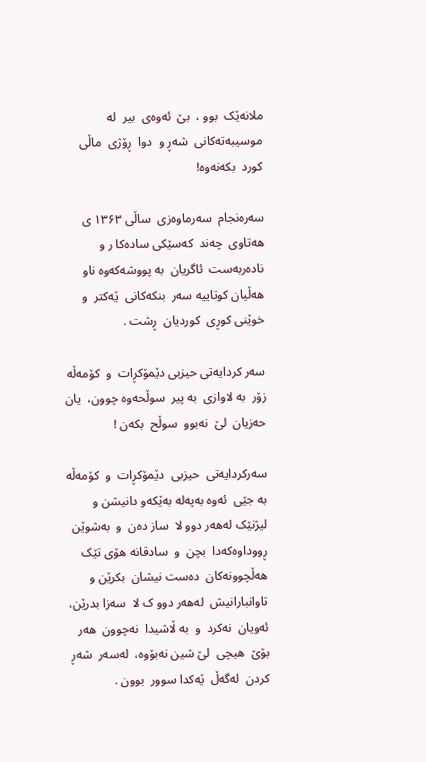ملانەێک  بوو ،  بێ  ئەوەی  بیر  لە موسیبەتەکانی  شەڕ و  دوا  ڕۆژی  ماڵی  کورد  بکەنەوە!

سەرەنجام  سەرماوەزی  ساڵی ١٣۶٣ ی  هەتاوی  چەند  کەسێکی سادەکا ر و  نادەربەست  ئاگریان  بە پووشەکەوە ناو  هەڵیان کوتاییە سەر  بنکەکانی  ێەکتر  و خوێنی کوڕی  کوردیان  ڕشت .

سەر کردایەتی حیزبی دێمۆکڕات  و  کۆمەڵە زۆر  بە لاوازی  بە پیر  سوڵحەوە چوون،  یان  حەزیان  لێ  نەبوو  سوڵح  بکەن !

سەرکردایەتی  حیزبی  دێمۆکڕات  و  کۆمەڵە بە جێی  ئەوە بەپەلە بەێکەو دانیشن و  لیژنێک لەهەر دوو لا  ساز دەن  و  بەشوێن  ڕووداوەکەدا  بچن  و  سادقانە هۆی تێک هەڵچوونەکان  دەست نیشان  بکرێن و  تاوانبارانیش  لەهەر دوو ک لا  سەزا بدرێن،  ئەویان  نەکرد  و  بە ڵاشیدا  نەچوون  هەر  بۆێ  هیچی  لێ شین نەبۆوه،  لەسەر  شەڕ  کردن  لەگەڵ  ێەکدا سوور  بوون .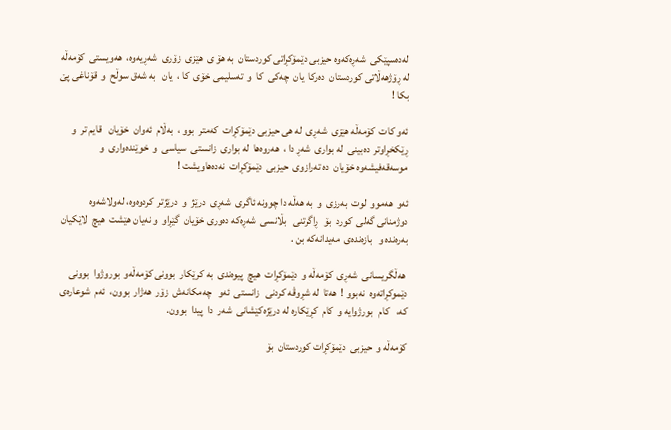لەدەسپێکی  شەڕەکەوە حیزبی دێمۆکڕاتی کوردستان  بە هۆ ی  هێزی  زۆری  شەڕیەوه،  هەویستی  کۆمەڵە لە ڕۆژهەڵاتی کوردستان  دەرکا  یان  چەکی  کا  و  تەسلیمی خۆی  کا ،  یان   بە شەق سوڵح  و  قۆناغی پێ  بکا !

ئەو کات  کۆمەڵە هێزی  شەڕی  لە هی حیزبی دێمۆکڕات  کەمتر  بوو ،  بەڵام  ئەوان  خۆیان   قایم تر  و  ڕێکخڕاوتر  دەبینی  لە بواری  شەڕ دا ،  هەروەها  لە بواری  زانستی  سیاسی  و  خوێندەواری  و  موسەقەفیشەوە خۆیان  دە تەرازوی  حیزبی  دێمۆکڕات  نەدەهاویشت !

ئەو  هەموو  لوت  بەرزی  و  بە هەڵە دا چوونە ئاگری  شەڕی  درێژ  و  درێژتر  کردوەوه، لەولاشەوە دوژمنانی گەلی  کورد  بۆ   ڕاگرتنی   بڵانسی  شەڕەکە دەوری خۆیان  گێڕاو  و نەیان هێشت  هیچ  لاێکیان  بەرەندە و   بازەندەی  مەیدانەکە بن .

 هەڵگریسانی  شەڕی  کۆمەڵە و  دێمۆکڕات  هیچ  پیوەندی  بە کرێکار  بوونی کۆمەڵەو  بوروژوا  بوونی  دێموکڕاتەوە  نەبوو !  هەتا  لە شڕوڤە کردنی   زانستی  ئەو   چەمکانەش  زۆر  هەژار  بوون،  ئەم  شوعارەی  که،   کام   بورژوایە و  کام  کڕێکارە لە درێژەکێشانی  شەر  دا  پیدا  بوون.

کۆمەڵە و  حیزبی  دێمۆکڕات کوردستان  بۆ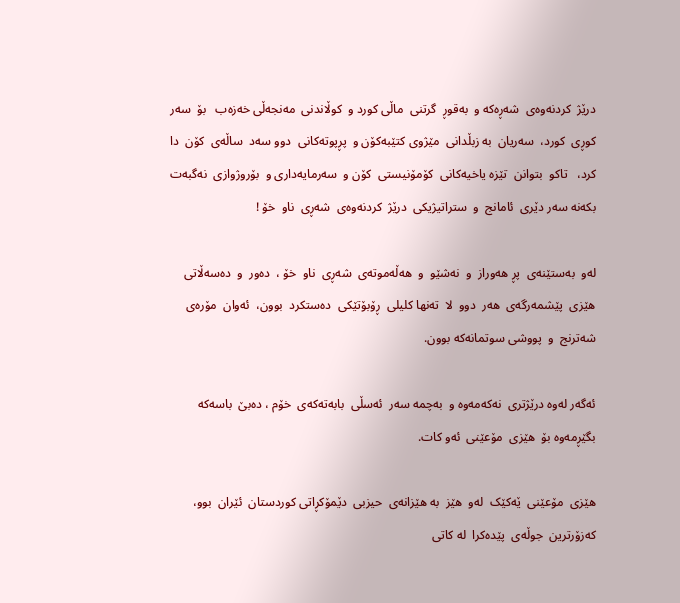درێژ  کردنەوەی  شەڕەکە و  بەقوڕ  گرتنی  ماڵی کورد و  کوڵاندنی  مەنجەڵی خەزەب   بۆ  سەر کوڕی  کورد،  سەریان  بە زبڵدانی  مێژوی کتێبەکۆن و  پڕپوتەکانی  دوو سەد  ساڵەی  کۆن  دا کرد،   تاکو  بتوانن  تێزە یاخیەکانی  کۆمۆنیستی  کۆن و  سەرمایەداری و  بۆروژوازی  نەگبەت   بکەنە سەر دێری  ئامانج  و  ستراتیژیکی  درێژ  کردنەوەی  شەڕی  ناو  خۆ !

لەو  بەستێنەی  پڕ هەوراز  و  نەشێو  و  هەڵەموتەی  شەڕی  ناو  خۆ ،  دەور  و  دەسەڵاتی  هێزی  پێشمەرگەی  هەر  دوو  لا  تەنها کلیلی  ڕۆبۆتێکی  دەستکرد  بوون،  ئەوان  مۆرەی شەترنج  و  پووشی سوتمانەکە بوون.

ئەگەر لەوە درێژتری  نەکەمەوە و  بەچمە سەر  ئەسڵی  بابەتەکەی  خۆم ، دەبێ  باسەکە بگێڕمەوە بۆ  هێزی  مۆعێنی  ئەو کات.

هێزی  مۆعێنی  ێەکێک  لەو  هێز  بە هێزانەی  حیزبی  دێمۆکڕاتی کوردستان  ئێران  بوو،  کەزۆرترین  جوڵەی  پێدەکرا  لە کاتی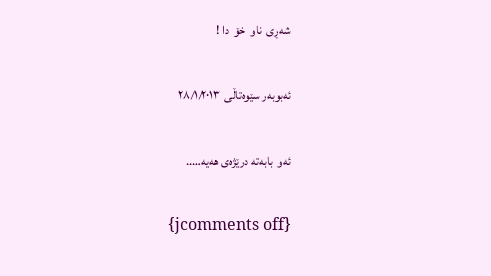شەڕی  ناو  خۆ  دا !

ئەبوبەر سێوەتاڵی  ۲٨⁄١⁄۲٠١٣

ئەو  بابەتە درێژەی هەیە…..

{jcomments off}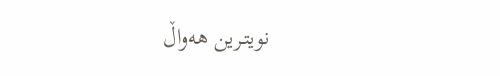نویتـرین هەواڵ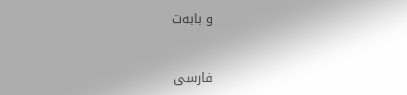و بابەت


فارسی